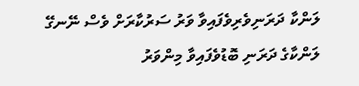ލަންކާ ދަރަނިވެރިވެފައިވާ ވަރު ސަރުކާރަށް ވެސް ނޭނގޭ
ލަންކާގެ ދަރަނި ބޮޑުވެފައިވާ މިންވަރު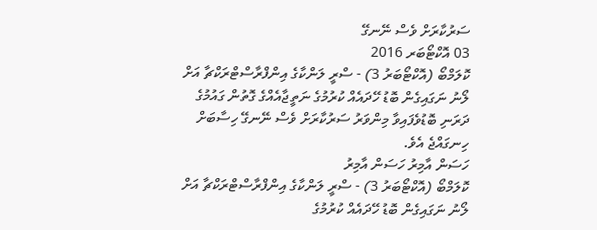ސަރުކާރަށް ވެސް ނޭނގޭ
03 އޮކްޓޯބަރ 2016
ކޮލަމްބޯ (އޮކްޓޯބަރު 3) - ސްރީ ލަންކާގެ އިންފްރާސްޓްރަކްޗާ އަށް ލޯނު ނަގައިގެން ބޮޑު ހޭދައެއް ކުރުމުގެ ނަތީޖާއެއްގެ ގޮތުން ގައުމުގެ ދަރަނި ބޮޑުވެފައިވާ މިންވަރު ސަރުކާރަށް ވެސް ނޭނގޭ ހިސާބަށް ހިނގައްޖެ އެވެ.
ހަސަން އާމިރު ހަސަން އާމިރު
ކޮލަމްބޯ (އޮކްޓޯބަރު 3) - ސްރީ ލަންކާގެ އިންފްރާސްޓްރަކްޗާ އަށް ލޯނު ނަގައިގެން ބޮޑު ހޭދައެއް ކުރުމުގެ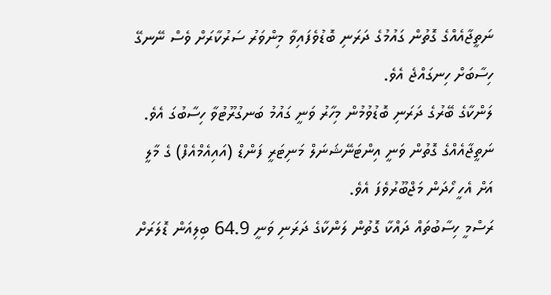ނަތީޖާއެއްގެ ގޮތުން ގައުމުގެ ދަރަނި ބޮޑުވެފައިވާ މިންވަރު ސަރުކާރަށް ވެސް ނޭނގޭ ހިސާބަށް ހިނގައްޖެ އެވެ.
ލަންކާގެ ބޭރުގެ ދަރަނި ބޮޑުވުމުން މިހާރު ވަނީ ގައުމު ބަނގުރޫޓުވާ ހިސާބުގަ އެވެ. ނަތީޖާއެއްގެ ގޮތުން ވަނީ އިންޓަނޭޝަނަލް މަނިޓަރީ ފަންޑް (އައިއެމްއެފް) ގެ މާލީ އަށް އެހީ ހޯދަން މަޖްބޫރުވެފަ އެވެ.
ރަސްމީ ހިސާބުތައް ދައްކާ ގޮތުން ލަންކާގެ ދަރަނި ވަނީ 64.9 ބިލިއަން ޑޮލަރަށް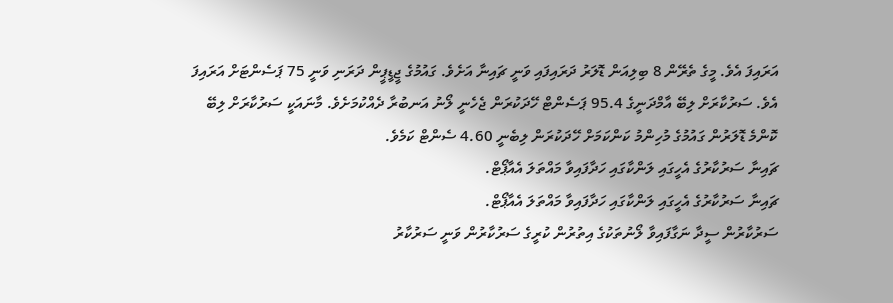އަރައިފަ އެވެ. މީގެ ތެރޭން 8 ބިލިއަން ޑޮލަރު ދަރައިފައި ވަނީ ޗައިނާ އަށެވެ. ގައުމުގެ ޖީޑީޕީން ދަރަނި ވަނީ 75 ޕަސެންޓަށް އަރައިފަ އެވެ. ސަރުކާރަށް ލިބޭ އާމްދަނީގެ 95.4 ޕަސެންޓް ހޭދަކުރަން ޖެހެނީ ލޯނު އަނބުރާ ދެއްކުމަށެވެ. މާނައަކީ ސަރުކާރަށް ލިބޭ ކޮންމެ ޑޮލަރުން ގައުމުގެ މުހިންމު ކަންކަމަށް ހޭދަކުރަން ލިބެނީ 4.60 ސެންޓް ކަމެވެ.
ޗައިނާ ސަރުކާރުގެ އެހީގައި ލަންކާގައި ހަދާފައިވާ މައްތަލަ އެއާޕޯޓް.
ޗައިނާ ސަރުކާރުގެ އެހީގައި ލަންކާގައި ހަދާފައިވާ މައްތަލަ އެއާޕޯޓް.
ސަރުކާރުން ސީދާ ނަގާފައިވާ ލޯނުތަކުގެ އިތުރުން ކުރީގެ ސަރުކާރުން ވަނީ ސަރުކާރު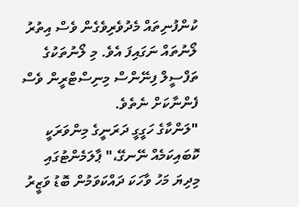ކުންފުނިތައް މެދުވެރިވެގެން ވެސް އިތުރު ލޯނުތައް ނަގައިފަ އެވެ. މި ލޯނުތަކުގެ ތަފްސީލް ފިނޭންސް މިނިސްޓްރީން ވެސް ފެންނާކަށް ނެތެވެ.
"ލަންކާގެ ހަގީގީ ދަރަނީގެ މިންވަރަކީ ކޮބައިކަމެއް ނޭނގޭ،" ޕާލަމެންޓުގައި މިދިޔަ މަހު ވާހަކަ ދައްކަވަމުން ބޮޑު ވަޒީރު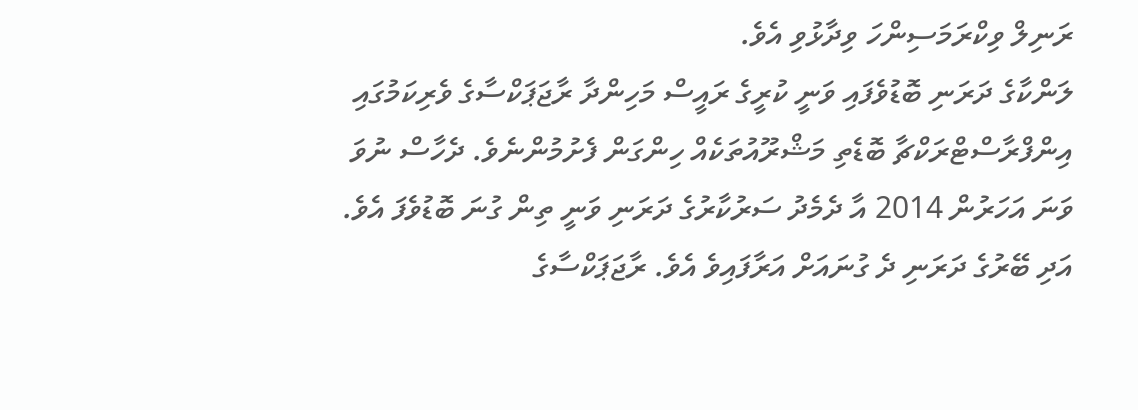ރަނިލް ވިކްރަމަސިންހަ ވިދާޅުވި އެވެ.
ލަންކާގެ ދަރަނި ބޮޑުވެފައި ވަނީ ކުރީގެ ރައީސް މަހިންދާ ރާޖަޕަކްސާގެ ވެރިކަމުގައި އިންފްރާސްޓްރަކްޗާ ބޮޑެތި މަޝްރޫއުތަކެއް ހިންގަން ފެށުމުންނެވެ. ދެހާސް ނުވަ ވަނަ އަހަރުން 2014 އާ ދެމެދު ސަރުކާރުގެ ދަރަނި ވަނީ ތިން ގުނަ ބޮޑުވެފަ އެވެ. އަދި ބޭރުގެ ދަރަނި ދެ ގުނައަށް އަރާފައިވެ އެވެ. ރާޖަޕަކްސާގެ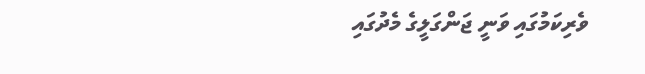ވެރިކަމުގައި ވަނީ ޖަންގަލީގެ މެދުގައި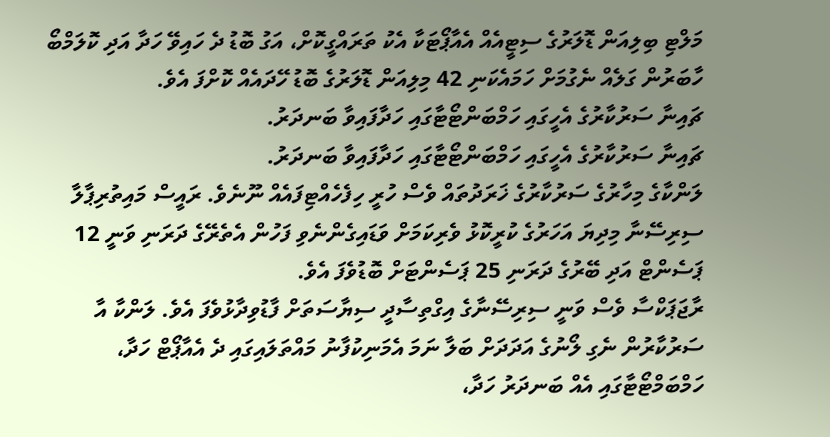މަލްޓި ބިލިއަން ޑޮލަރުގެ ސިޓީއެއް އެއާޕޯޓަކާ އެކު ތަރައްގީކޮށް، އަގު ބޮޑު ދެ ހައިވޭ ހަދާ އަދި ކޮލަމްބޯ ހާބަރުން ގަލެއް ނެގުމަށް ހަމައެކަނި 42 މިލިއަން ޑޮލަރުގެ ބޮޑު ހޭދައެއް ކޮށްފަ އެވެ.
ޗައިނާ ސަރުކާރުގެ އެހީގައި ހަމްބަންޓޯޓާގައި ހަދާފައިވާ ބަނދަރު.
ޗައިނާ ސަރުކާރުގެ އެހީގައި ހަމްބަންޓޯޓާގައި ހަދާފައިވާ ބަނދަރު.
ލަންކާގެ މިހާރުގެ ސަރުކާރުގެ ޚަރަދުތައް ވެސް ހުރީ ހިފެހެއްޓިފައެއް ނޫނެވެ. ރައީސް މައިތުރިޕާލާ ސިރިސޭނާ މިދިޔަ އަހަރުގެ ކުރީކޮޅު ވެރިކަމަށް ވަޑައިގެންނެވި ފަހުން އެތެރޭގެ ދަރަނި ވަނީ 12 ޕަސެންޓް އަދި ބޭރުގެ ދަރަނި 25 ޕަސެންޓަށް ބޮޑުވެފަ އެވެ.
ރާޖަޕަކްސާ ވެސް ވަނީ ސިރިސޭނާގެ އިގްތިސާދީ ސިޔާސަތަށް ފާޑުވިދާޅުވެފަ އެވެ. ލަންކާ އާ ސަރުކާރުން ނެގި ލޯނުގެ އަދަދަށް ބަލާ ނަމަ އެމަނިކުފާނު މައްތަލައިގައި ދެ އެއާޕޯޓް ހަދާ، ހަމްބަމްޓޯޓާގައި އެއް ބަނދަރު ހަދާ،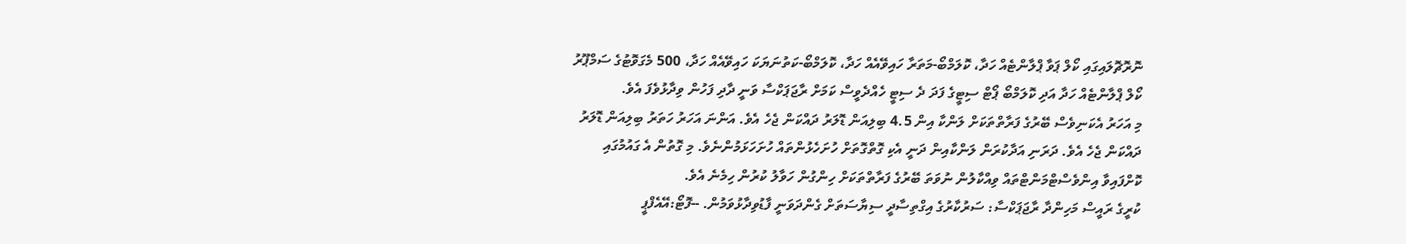ނޮރޮޗޮލައިގައި ކޯލް ޕަވާ ޕްލާންޓެއް ހަދާ، ކޮލަމްބޯ-މަތަރާ ހައިވޭއެއް ހަދާ، ކޮލަމްބޯ-ކަތުނަޔަކަ ހައިވޭއެއް ހަދާ، 500 މެގަވޮޓުގެ ސަމްޕޫރު ކޯލް ޕްލާންޓެއް ހަދާ އަދި ކޮލަމްބޯ ޕޯޓް ސިޓީގެ ފަދަ ދެ ސިޓީ ހެއްދެވީސް ކަމަށް ރާޖަޕަކްސާ ވަނީ ދާދި ފަހުން ވިދާޅުވެފަ އެވެ.
މި އަހަރު އެކަނިވެސް ބޭރުގެ ފަރާތްތަކަށް ލަންކާ އިން 4.5 ބިލިއަން ޑޮލަރު ދައްކަން ޖެހެ އެވެ. އަންނަ އަހަރު ހަތަރު ބިލިއަން ޑޮލަރު ދައްކަން ޖެހެ އެވެ. ދަރަނި އަދާކުރަން ލަންކާއިން ދަނީ އެކި ގޮތްގޮތަށް ހުށަހެޅުންތައް ހުށަހަޅަމުންނެވެ. މި ގޮތުން އެ ގައުމުގައި ކޮށްފައިވާ އިންވެސްޓްމަންޓްތައް ވިއްކާލުން ނުވަތަ ބޭރުގެ ފަރާތްތަކަށް ހިންގުން ހަވާލު ކުރުން ހިމެނެ އެވެ.
ކުރީގެ ރައީސް މަހިންދާ ރާޖަޕަކްސާ: ސަރުކާރުގެ އިގްތިސާދީ ސިޔާސަތަށް ގެންދަވަނީ ފާޑުވިދާޅުވަމުން. --ފޮޓޯ:އޭއެފްޕީ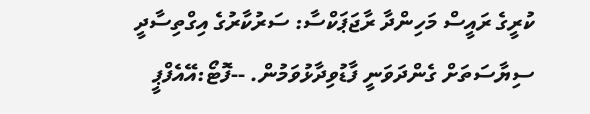ކުރީގެ ރައީސް މަހިންދާ ރާޖަޕަކްސާ: ސަރުކާރުގެ އިގްތިސާދީ ސިޔާސަތަށް ގެންދަވަނީ ފާޑުވިދާޅުވަމުން. --ފޮޓޯ:އޭއެފްޕީ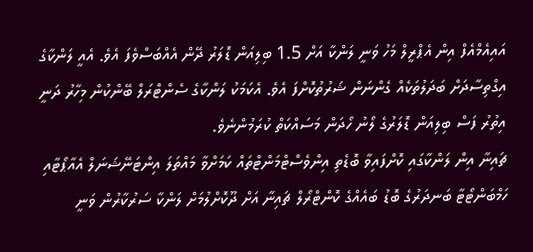އައިއެމްއެފް އިން އެޕްރީލް މަހު ވަނީ ލަންކާ އަށް 1.5 ބިލިއަން ޑޮލަރު ދޭން އެއްބަސްވެފަ އެވެ. އެއީ ލަންކާގެ އިގްތިސާދަށް ބަދަލުތަކެއް ގެންނަން ޝަރުތުކޮށްފަ އެވެ. އެކަމަކު ލަންކާގެ ސެންޓްރަލް ބޭންކުން މިހާރު ދަނީ އިތުރު ފަސް ބިލިއަން ޑޮލަރުގެ ލޯނު ހޯދަން މަސައްކަތް ކުރަމުންނެވެ.
ޗައިނާ އިން ލަންކާގައި ކޮށްފައިވާ ބޮޑެތި އިންވެސްޓްމަންޓްތައް ކަމަށްވާ މައްތަލަ އިންޓަނޭޝަނަލް އެއާޕޯޓާއި ހަމްބަންޓޯޓާ ބަނދަރުގެ ބޮޑު ބައެއްގެ ކޮންޓްރޯލް ޗައިނާ އަށް ދޫކޮށްލުމަށް ލަންކާ ސަރުކާރުން ވަނީ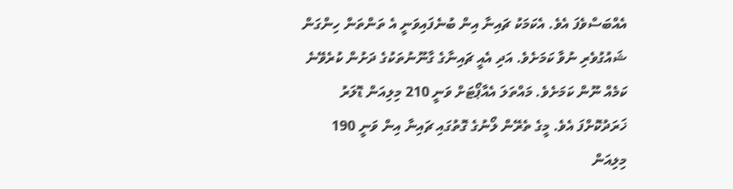އެއްބަސްވެފަ އެވެ. އެކަމަކު ޗައިނާ އިން ބުނެފައިވަނީ އެ ތަންތަން ހިންގަން ޝައުގުވެރި ނުވާ ކަމަށެވެ. އަދި އެއީ ޗައިނާގެ ގާނޫނުތަކުގެ ދަށުން ކުރެވޭނެ ކަމެއް ނޫން ކަމަށެވެ. މައްތަލަ އެއާޕޯޓަށް ވަނީ 210 މިލިއަން ޑޮލަރު ޚަރަދުކޮށްފަ އެވެ. މީގެ ތެރޭން ލޯނުގެ ގޮތުގައި ޗައިނާ އިން ވަނީ 190 މިލިއަން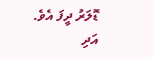ޑޮލަރު ދީފަ އެވެ. އަދި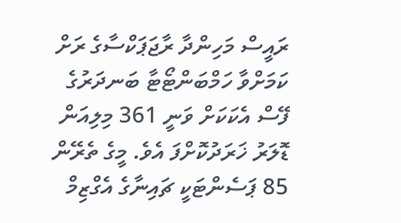ރައީސް މަހިންދާ ރާޖަޕަކްސާގެ ރަށް ކަމަށްވާ ހަމްބަންޓޯޓާ ބަނދަރުގެ ފޭސް އެކަކަށް ވަނީ 361 މިލިއަން ޑޮލަރު ޚަރަދުކޮށްފަ އެވެ. މީގެ ތެރޭން 85 ޕަސެންޓަކީ ޗައިނާގެ އެގްޒިމް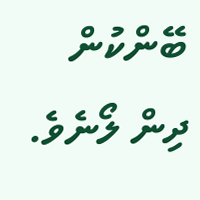ބޭންކުން ދިން ލޯނެވެ.